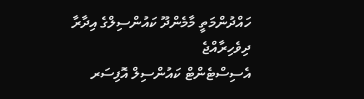ހައްދުންމަތީ މާމެންދޫ ކައުންސިލްގެ އިދާރާ
ދިވެހިރާއްޖެ
އެސިސްޓެންޓް ކައުންސިލް އޮފިސަރ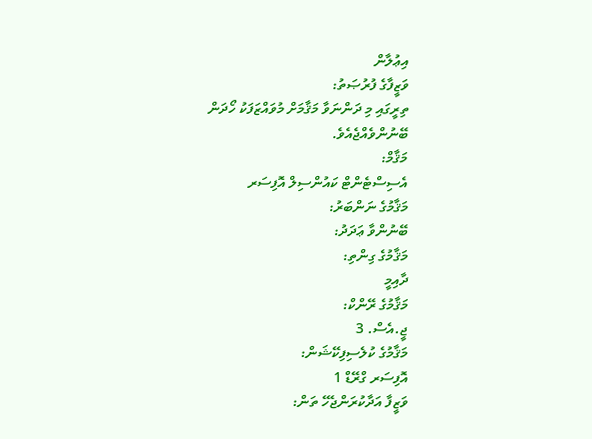އިޢުލާން
ވަޒީފާގެ ފުރުޞަތު:
ތިރީގައި މި ދަންނަވާ މަޤާމަށް މުވައްޒަފަކު ހޯދަން ބޭނުންވެއްޖެއެވެ.
މަޤާމް:
އެސިސްޓެންޓް ކައުންސިލް އޮފިސަރ
މަޤާމުގެ ނަންބަރު:
ބޭނުންވާ ޢަދަދު:
މަޤާމުގެ ގިންތި:
ދާއިމީ
މަޤާމުގެ ރޭންކް:
ޖީ.އެސް. 3
މަޤާމުގެ ކުލެސިފިކޭޝަން:
އޮފިސަރ ގްރޭޑް 1
ވަޒީފާ އަދާކުރަންޖެހޭ ތަން: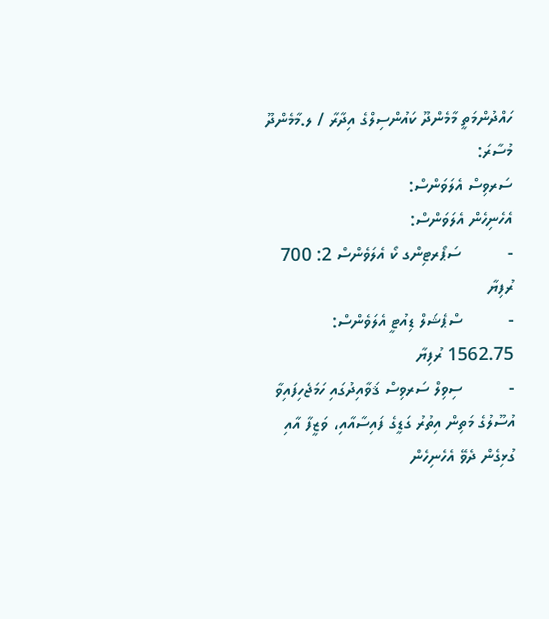ހައްދުންމަތީ މާމެންދޫ ކައުންސިލްގެ އިދާރާ / ލ.މާމެންދޫ
މުސާރަ:
ސަރވިސް އެލަވަންސް:
އެހެނިހެން އެލަވަންސް:
-          ސަޕޯރޓިންގ ކޯ އެލަވެންސް 2: 700 ރުފިޔާ
-          ސްޕެޝަލް ޑިއުޓީ އެލަވެންސް: 1562.75 ރުފިޔާ
-          ސިވިލް ސަރވިސް ޤަވާއިދުގައި ހަމަޖެހިފައިވާ އުސޫލުގެ މަތިން އިތުރު ގަޑީގެ ފައިސާއާއި، ވަޒީފާ އާއި ގުޅިގެން ދެވޭ އެހެނިހެން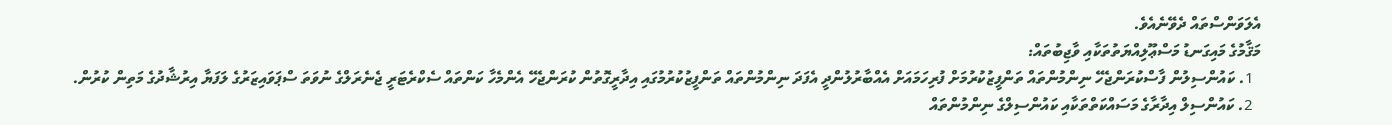އެލަވަންސްތައް ދެވޭނެއެވެ.
މަޤާމުގެ މައިގަނޑު މަސްޢޫލިއްޔަތުތަކާއި ވާޖިބުތައް:
  1. ކައުންސިލުން ފާސްކުރަންޖެހޭ ނިންމުންތައް ތަންފީޒުކުރުމަށް ފުރިހަމައަށް އެއްބާރުލުންދީ އެފަދަ ނިންމުންތައް ތަންފީޒުކުރުމުގައި އިދާރީގޮތުން ކުރަންޖެހޭ އެންމެހާ ކަންތައް ސެކްރެޓަރީ ޖެނެރަލްގެ ނުވަތަ ސްޕަވައިޒަރުގެ ލަފަޔާ އިރުޝާދުގެ މަތިން ކުރުން.
  2. ކައުންސިލް އިދާރާގެ މަސައްކަތްތަކާއި ކައުންސިލްގެ ނިންމުންތައް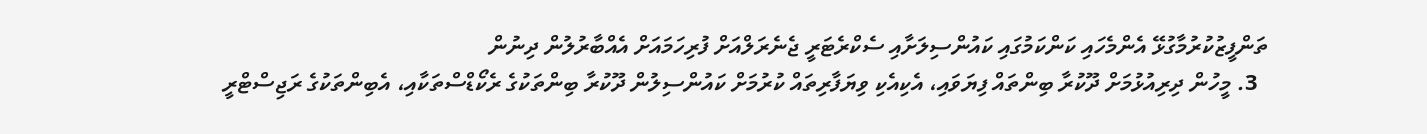ތަންފީޒުކުރުމާގުޅޭ އެންމެހައި ކަންކަމުގައި ކައުންސިލަށާއި ސެކްރެޓަރީ ޖެނެރަލްއަށް ފުރިހަމައަށް އެއްބާރުލުން ދިނުން
  3. މީހުން ދިރިއުޅުމަށް ދޫކުރާ ބިންތައް ފިޔަވައި، އެކިއެކި ވިޔަފާރިތައް ކުރުމަށް ކައުންސިލުން ދޫކުރާ ބިންތަކުގެ ރެކޯޑްސްތަކާއި، އެބިންތަކުގެ ރަޖިސްޓްރީ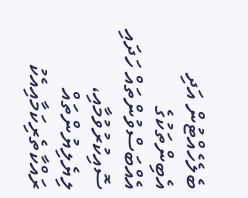ބެލެހެއްޓުން އަދި އެބިންތަކުގެ އެއްބަސްވުންތައް ހަދައި ސޮއިކުރުވުމާއި، ލިޔެލިޔުންތައް ރައްކާތެރިކަމާއިއެކު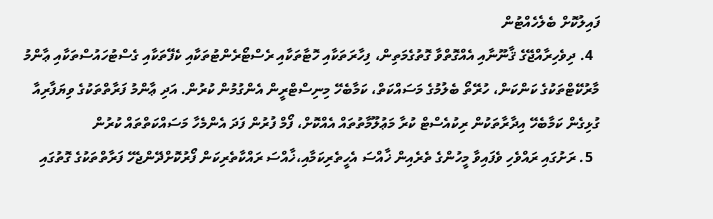ފައިލުކޮށް ބެލެހެއްޓުން
  4. ދިވެހިރާއްޖޭގެ ޤާނޫނާއި އެއްގޮތްވާ ގޮތުގެމަތިން، ފިހާރަތަކާއި ހޮޓާތަކާއި ރެސްޓޯރެންޓުތަކާއި ކެފޭތަކާއި ގެސްޓުހައުސްތަކާއި ޢާންމު މާރުކޭޓްތަކުގެ ކަންކަން، ހުރޭތޯ ބެލުމުގެ މަސައްކަތް، ކަމާބެހޭ މިނިސްޓްރީން އެންގުމުން ކުރުން. އަދި ޢާންމު ފަރާތްތަކުގެ ވިޔަފާރިއާ ގުޅިގެން ކަމާބެހޭ އިދާރާތަކުން ރިކުއެސްޓް ކުރާ މަޢުލޫމާތުތައް އެއްކޮށް، ފޯމް ފުރުން ފަދަ އެންމެހާ މަސައްކަތްތައް ކުރުން
  5. ރަށުގައި ރައްވެހި ވެފައިވާ މީހުންގެ ތެރެއިން ޚާއްސަ އެހީތެރިކަމާއި،ޚާއްސަ ރައްކާތެރިކަން ފޯރުކޮށްދޭންޖެހޭ ފަރާތްތަކުގެ ގޮތުގައި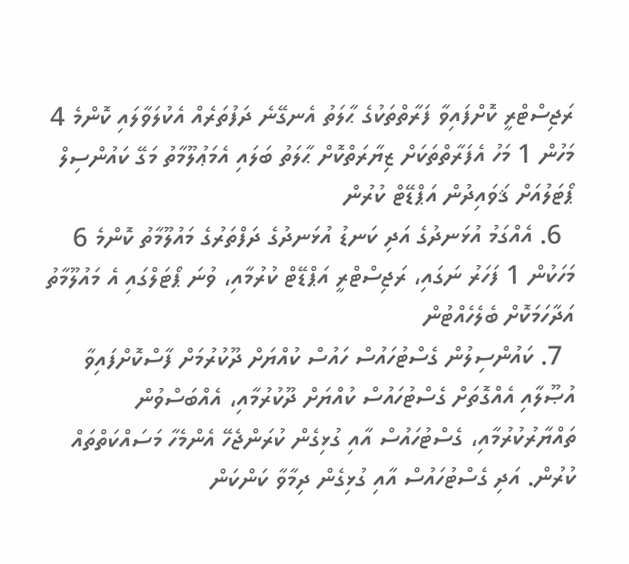ރަޖިސްޓްރީ ކޮށްފައިވާ ފަރާތްތަކުގެ ޙާލަތު އެނގޭނެ ދަފުތަރެއް އެކުލަވާލައި ކޮންމެ 4 މަހުން 1 މަހު އެފަރާތްތަކަށް ޒިޔާރަތްކޮށް ޙާލަތު ބަލައި އެމަޢުލޫމާތު މަގޭ ކައުންސިލް ޕޯޓަލުއަށް ޤަވައިދުން އަޕްޑޭޓް ކުރުން
  6. އެއްގަމު އުޅަނދުގެ އަދި ކަނޑު އުޅަނދުގެ ދަފްތަރުގެ މައުލޫމާތު ކޮންމެ 6 މަހަކުން 1 ފަހަރު ނަގައި، ރަޖިސްޓްރީ އަޕްޑޭޓް ކުރުމާއި، ވުނަ ޕޯޓަލްގައި އެ މައުލޫމާތު އަދާހަމަކޮށް ބެލެހެއްޓުން
  7. ކައުންސިލުން ގެސްޓުހައުސް ހައުސް ކުއްޔަށް ދޫކުރުމަށް ފާސްކޮށްފައިވާ އުޞޫލާއި އެއްގޮތަށް ގެސްޓުހައުސް ކުއްޔަށް ދޫކުރުމާއި، އެއްބަސްވުން ތައްޔާރުކުރުމާއި، ގެސްޓުހައުސް އާއި ގުޅިގެން ކުރަންޖެހޭ އެންމެހާ މަސައްކަތްތައް ކުރުން. އަދި ގެސްޓުހައުސް އާއި ގުޅިގެން ދިމާވާ ކަންކަން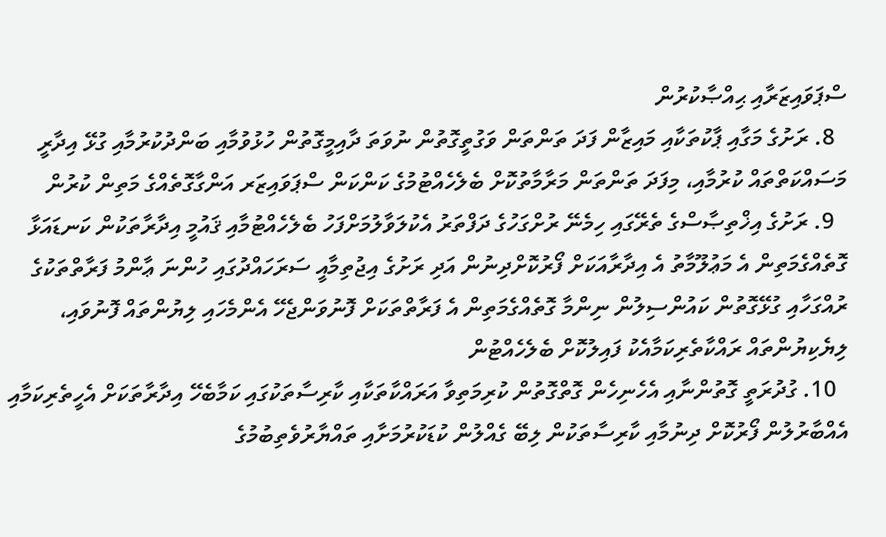ސްޕަވައިޒަރާއި ޙިއްޞާކުރުން
  8. ރަށުގެ މަގާއި ޕާކުތަކާއި މައިޒާން ފަދަ ތަންތަން ވަގުތީގޮތުން ނުވަތަ ދާއިމީގޮތުން ހުޅުވުމާއި ބަންދުކުރުމާއި ގުޅޭ އިދާރީ މަސައްކަތްތައް ކުރުމާއި، މިފަދަ ތަންތަން މަރާމާތުކޮށް ބެލެހެއްޓުމުގެ ކަންކަން ސްޕަވައިޒަރ އަންގާގޮތެއްގެ މަތިން ކުރުން
  9. ރަށުގެ އިޚްތިޞާސްގެ ތެރޭގައި ހިމެނޭ ރުށްގަހުގެ ދަފްތަރު އެކުލަވާލުމަށްފަހު ބެލެހެއްޓުމާއި ޤައުމީ އިދާރާތަކުން ކަނޑައަޅާ ގޮތެއްގެމަތިން އެ މަޢުލޫމާތު އެ އިދާރާއަކަށް ފޯރުކޮށްދިނުން އަދި ރަށުގެ އިޖުތިމާއީ ސަރަހައްދުގައި ހުންނަ ޢާންމު ފަރާތްތަކުގެ ރުއްގަހާއި ގުޅޭގޮތުން ކައުންސިލުން ނިންމާ ގޮތެއްގެމަތިން އެ ފަރާތްތަކަށް ފޮނުވަންޖެހޭ އެންމެހައި ލިޔުންތައް ފޮނުވައި، ލިޔެކިޔުންތައް ރައްކާތެރިކަމާއެކު ފައިލުކޮށް ބެލެހެއްޓުން
  10. ގުދުރަތީ ގޮތުންނާއި އެހެނިހެން ގޮތްގޮތުން ކުރިމަތިވާ އަރައްކާތަކާއި ކާރިސާތަކުގައި ކަމާބެހޭ އިދާރާތަކަށް އެހީތެރިކަމާއި އެއްބާރުލުން ފޯރުކޮށް ދިނުމާއި ކާރިސާތަކުން ލިބޭ ގެއްލުން ކުޑަކުރުމަށާއި ތައްޔާރުވެތިބުމުގެ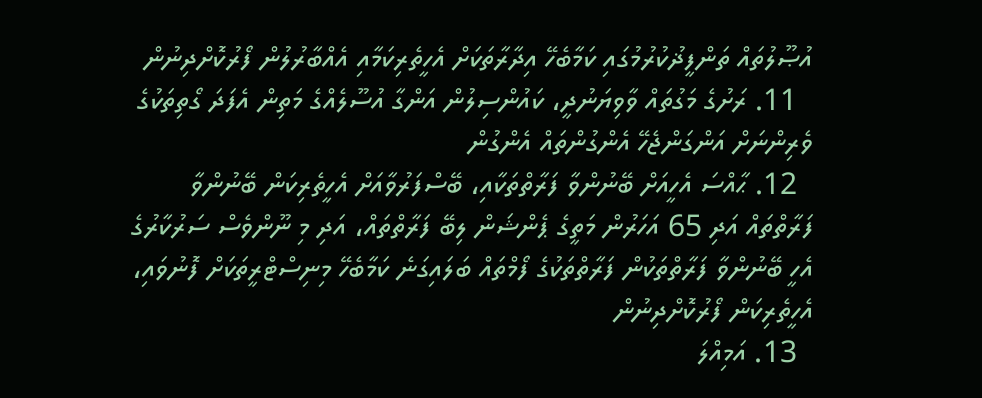އުޞޫލުތައް ތަންފީޛުކުރުމުގައި ކަމާބެހޭ އިދާރާތަކަށް އެހީތެރިކަމާއި އެއްބާރުލުން ފޯރުކޮށްދިނުން
  11. ރަށުގެ މަގުތައް ވާވިޔަނުދީ، ކައުންސިލުން އަންގާ އުސޫލެއްގެ މަތިން އެފަދަ ގޯތިތަކުގެ ވެރިންނަށް އަންގަންޖެހޭ އެންގުންތައް އެންގުން
  12. ޙާއްސަ އެހީއަށް ބޭނުންވާ ފަރާތްތަކާއި، ބޭސްފަރުވާއަށް އެހީތެރިކަން ބޭނުންވާ ފަރާތްތައް އަދި 65 އަހަރުން މަތީގެ ޕެންޝަން ލިބޭ ފަރާތްތައް، އަދި މި ނޫންވެސް ސަރުކާރުގެ އެހީ ބޭނުންވާ ފަރާތްތަކުން ފަރާތްތަކުގެ ފޯމްތައް ބަލައިގަނެ ކަމާބެހޭ މިނިސްޓްރީތަކަށް ފޮނުވައި، އެހީތެރިކަން ފޯރުކޮށްދިނުން
  13. އަމިއްލަ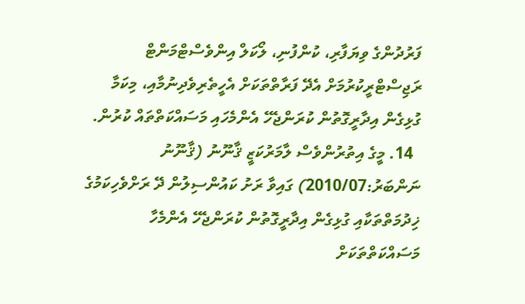ފަރުދުންގެ ވިޔަފާރި، ކުންފުނި، ލޯކަލް އިންވެސްޓްމަންޓް ރަޖިސްޓްރީކުރުމަށް އެދޭ ފަރާތްތަކަށް އެހީތެރިވެދިނުމާއި، މިކަމާ ގުޅިގެން އިދާރީގޮތުން ކުރަންޖެހޭ އެންމެހައި މަސައްކަތްތައް ކުރުން.
  14. މީގެ އިތުރުންވެސް ލާމަރުކަޒީ ޤާނޫނު (ޤާނޫނު ނަންބަރު:2010/07) ގައިވާ ރަށު ކައުންސިލުން ދޭ ރަށްވެހިކަމުގެ ޚިދުމަތްތަކާއި ގުޅިގެން އިދާރީގޮތުން ކުރަންޖެހޭ އެންމެހާ މަސައްކަތްތަކަށް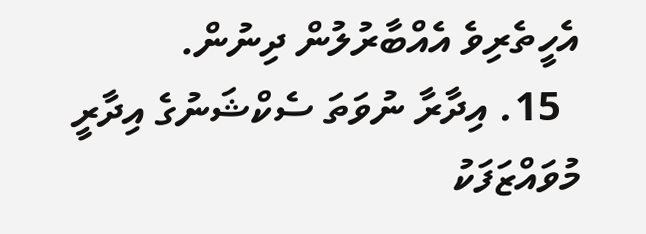އެހީތެރިވެ އެއްބާރުލުން ދިނުން.
  15. އިދާރާ ނުވަތަ ސެކްޝަނުގެ އިދާރީ މުވައްޒަފަކު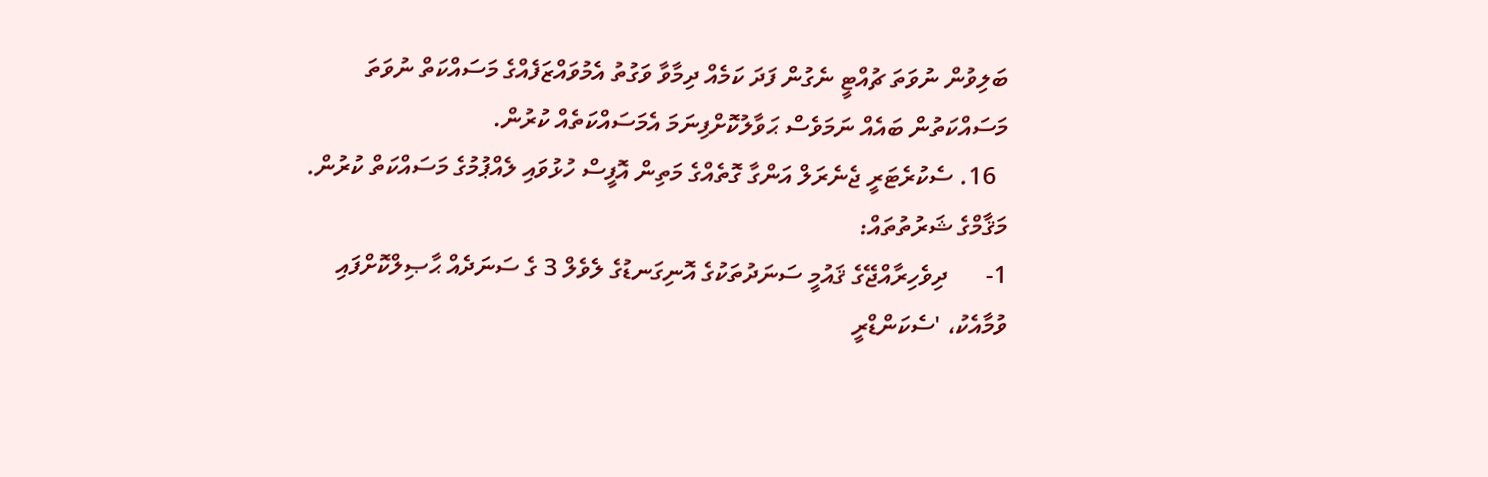ބަލިވުން ނުވަތަ ޗުއްޓީ ނެގުން ފަދަ ކަމެއް ދިމާވާ ވަގުތު އެމުވައްޒަފެއްގެ މަސައްކަތް ނުވަތަ މަސައްކަތުން ބައެއް ނަމަވެސް ޙަވާލުކޮށްފިނަމަ އެމަސައްކަތެއް ކުރުން.
  16. ސެކުރެޓަރީ ޖެނެރަލް އަންގާ ގޮތެއްގެ މަތިން އޮފީސް ހުޅުވައި ލެއްޕުމުގެ މަސައްކަތް ކުރުން.
މަޤާމްގެ ޝަރުތުތައް:
1-      ދިވެހިރާއްޖޭގެ ޤައުމީ ސަނަދުތަކުގެ އޮނިގަނޑުގެ ލެވެލް 3 ގެ ސަނަދެއް ޙާޞިލްކޮށްފައި ވުމާއެކު، 'ސެކަންޑްރީ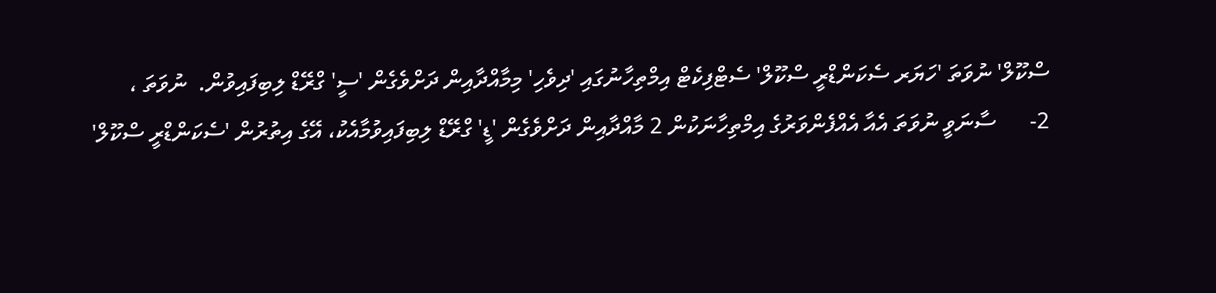ސްކޫލް' ނުވަތަ 'ހަޔަރ ސެކަންޑްރީ ސްކޫލް' ސެޓްފިކެޓް އިމްތިހާނުގައި 'ދިވެހި' މިމާއްދާއިން ދަށްވެގެން 'ސީ' ގްރޭޑް ލިބިފައިވުން.  ނުވަތަ ،
2-      ސާނަވީ ނުވަތަ އެއާ އެއްފެންވަރުގެ އިމްތިހާނަކުން 2 މާއްދާއިން ދަށްވެގެން 'ޑީ' ގްރޭޑް ލިބިފައިވުމާއެކު، އޭގެ އިތުރުން 'ސެކަންޑްރީ ސްކޫލް'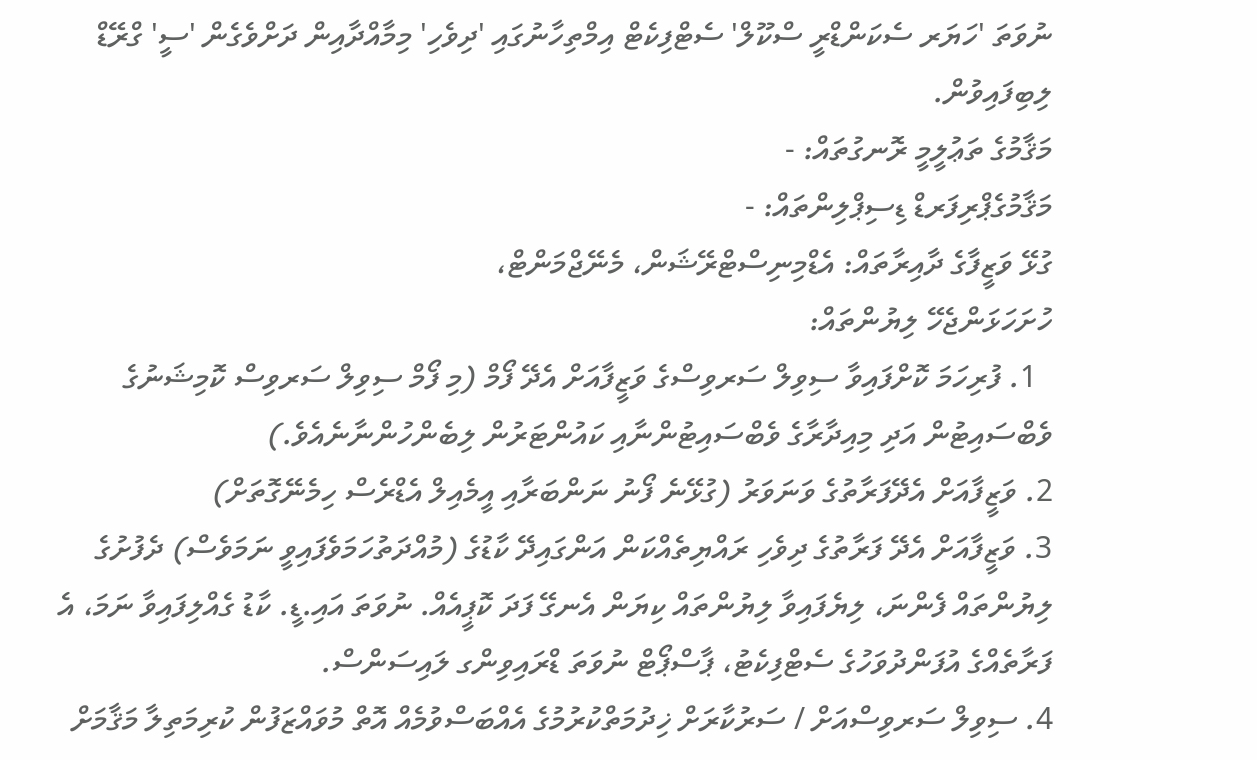ނުވަތަ 'ހަޔަރ ސެކަންޑްރީ ސްކޫލް' ސެޓްފިކެޓް އިމްތިހާނުގައި 'ދިވެހި' މިމާއްދާއިން ދަށްވެގެން 'ސީ' ގްރޭޑް ލިބިފައިވުން.
މަޤާމުގެ ތަޢުލީމީ ރޮނގުތައް: -
މަޤާމުގެޕްރިފަރޑް ޑިސިޕްލިންތައް: -
ގުޅޭ ވަޒީފާގެ ދާއިރާތައް: އެޑްމިނިސްޓްރޭޝަން، މެނޭޖްމަންޓް،
ހުށަހަޅަންޖެހޭ ލިޔުންތައް:
  1. ފުރިހަމަ ކޮށްފައިވާ ސިވިލް ސަރވިސްގެ ވަޒީފާއަށް އެދޭ ފޯމް (މި ފޯމް ސިވިލް ސަރވިސް ކޮމިޝަނުގެ ވެބްސައިޓުން އަދި މިއިދާރާގެ ވެބްސައިޓުންނާއި ކައުންޓަރުން ލިބެންހުންނާނެއެވެ.)
2. ވަޒީފާއަށް އެދޭފަރާތުގެ ވަނަވަރު (ގުޅޭނެ ފޯނު ނަންބަރާއި އީމެއިލް އެޑްރެސް ހިމެނޭގޮތަށް)
3. ވަޒީފާއަށް އެދޭ ފަރާތުގެ ދިވެހި ރައްޔިތެއްކަން އަންގައިދޭ ކާޑުގެ (މުއްދަތުހަމަވެފައިވީ ނަމަވެސް) ދެފުށުގެ ލިޔުންތައް ފެންނަ، ލިޔެފައިވާ ލިޔުންތައް ކިޔަން އެނގޭ ފަދަ ކޮޕީއެއް. ނުވަތަ އައި.ޑީ. ކާޑު ގެއްލިފައިވާ ނަމަ، އެ ފަރާތެއްގެ އުފަންދުވަހުގެ ސެޓްފިކެޓު، ޕާސްޕޯޓް ނުވަތަ ޑްރައިވިންގ ލައިސަންސް.
4. ސިވިލް ސަރވިސްއަށް / ސަރުކާރަށް ޚިދުމަތްކުރުމުގެ އެއްބަސްވުމެއް އޮތް މުވައްޒަފުން ކުރިމަތިލާ މަޤާމަށް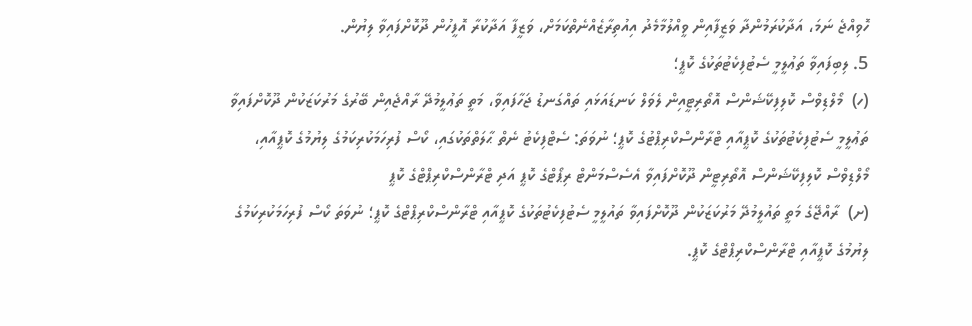ހޮވިއްޖެ ނަމަ، އަދާކުރަމުންދާ ވަޒީފާއިން ވީއްލުމާމެދު އިއުތިރާޒެއްނެތްކަމަށް، ވަޒީފާ އަދާކުރާ އޮފީހުން ދޫކޮށްފައިވާ ލިޔުން.
5. ލިބިފައިވާ ތަޢުލީމީ ސެޓުފިކެޓުތަކުގެ ކޮޕީ؛
(ހ)  މޯލްޑިވްސް ކޮލިފިކޭޝަންސް އޮތޯރިޓީއިން ލެވަލް ކަނޑައަޅައި ތައްގަނޑު ޖަހާފައިވާ، މަތީ ތަޢުލީމުދޭ ރާއްޖެއިން ބޭރުގެ މަރުކަޒަކުން ދޫކޮށްފައިވާ ތަޢުލީމީ ސެޓުފިކެޓުތަކުގެ ކޮޕީއާއި ޓްރާންސްކްރިޕްޓުގެ ކޮޕީ؛ ނުވަތަ: ސެޓްފިކެޓު ނެތް ޙާލަތްތަކުގައި، ކޯސް ފުރިހަމަކުރިކަމުގެ ލިޔުމުގެ ކޮޕީއާއި، މޯލްޑިވްސް ކޮލިފިކޭޝަންސް އޮތޯރިޓީން ދޫކޮށްފައިވާ އެސެސްމަންޓް ރިޕޯޓްގެ ކޮޕީ އަދި ޓްރާންސްކްރިޕްޓްގެ ކޮޕީ
(ށ)  ރާއްޖޭގެ މަތީ ތައުލީމުދޭ މަރުކަޒަކުން ދޫކޮށްފައިވާ ތައުލީމީ ސެޓުފިކެޓުތަކުގެ ކޮޕީއާއި ޓްރާންސްކްރިޕްޓްގެ ކޮޕީ؛ ނުވަތަ ކޯސް ފުރިހަމަކުރިކަމުގެ ލިޔުމުގެ ކޮޕީއާއި ޓްރާންސްކްރިޕްޓްގެ ކޮޕީ.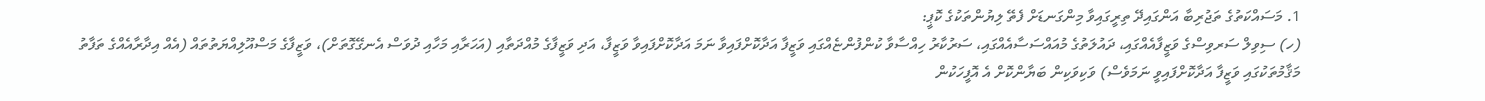1. މަސައްކަތުގެ ތަޖުރިބާ އަންގައިދޭ ތިރީގައިވާ މިންގަނޑަށް ފެތޭ ލިޔުންތަކުގެ ކޮޕީ:
(ހ) ސިވިލް ސަރވިސްގެ ވަޒީފާއެއްގައި، ދައުލަތުގެ މުއައްސަސާއެއްގައި، ސަރުކާރު ހިއްސާވާ ކުންފުންޏެއްގައި ވަޒީފާ އަދާކޮށްފައިވާ ނަމަ އަދާކޮށްފައިވާ ވަޒީފާ، އަދި ވަޒީފާގެ މުއްދަތާއި (އަހަރާއި މަހާއި ދުވަސް އެނގޭގޮތަށް)، ވަޒީފާގެ މަސްއޫލިއްޔަތުތައް (އެއް އިދާރާއެއްގެ ތަފާތު މަޤާމުތަކުގައި ވަޒީފާ އަދާކޮށްފައިވީ ނަމަވެސް) ވަކިވަކިން ބަޔާންކޮށް އެ އޮފީހަކުން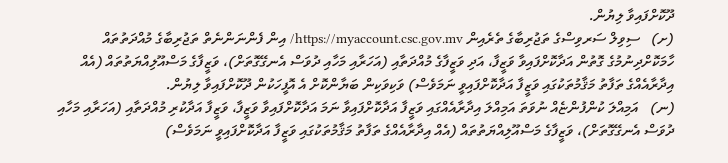ދޫކޮށްފައިވާ ލިޔުން.
(ށ)   ސިވިލް ސަރވިސްގެ ތަޖުރިބާގެ ތެރެއިން https://myaccount.csc.gov.mv/ އިން ފެންނަންނެތް ތަޖުރިބާގެ މުއްދަތުތައް ހާމަކޮށްދިނުމުގެ ގޮތުން އަދާކޮށްފައިވާ ވަޒީފާ، އަދި ވަޒީފާގެ މުއްދަތާއި (އަހަރާއި މަހާއި ދުވަސް އެނގޭގޮތަށް)، ވަޒީފާގެ މަސްއޫލިއްޔަތުތައް (އެއް އިދާރާއެއްގެ ތަފާތު މަޤާމުތަކުގައި ވަޒީފާ އަދާކޮށްފައިވީ ނަމަވެސް) ވަކިވަކިން ބަޔާންކޮށް އެ އޮފީހަކުން ދޫކޮށްފައިވާ ލިޔުން.
(ނ)   އަމިއްލަ ކުންފުންޏެއް ނުވަތަ އަމިއްލަ އިދާރާއެއްގައި ވަޒީފާ އަދާކޮށްފައިވާ ނަމަ އަދާކޮށްފައިވާ ވަޒީފާ، ވަޒީފާ އަދާކުރި މުއްދަތާއި (އަހަރާއި މަހާއި ދުވަސް އެނގޭގޮތަށް)، ވަޒީފާގެ މަސްއޫލިއްޔަތުތައް (އެއް އިދާރާއެއްގެ ތަފާތު މަޤާމުތަކުގައި ވަޒީފާ އަދާކޮށްފައިވީ ނަމަވެސް)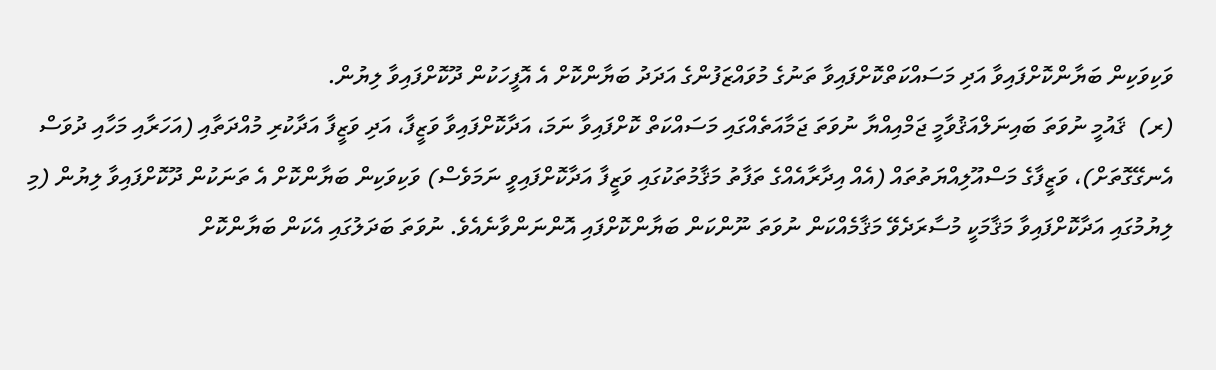ވަކިވަކިން ބަޔާންކޮށްފައިވާ އަދި މަސައްކަތްކޮށްފައިވާ ތަނުގެ މުވައްޒަފުންގެ އަދަދު ބަޔާންކޮށް އެ އޮފީހަކުން ދޫކޮށްފައިވާ ލިޔުން.
(ރ)  ޤައުމީ ނުވަތަ ބައިނަލްއަޤުވާމީ ޖަމްއިއްޔާ ނުވަތަ ޖަމާއަތެއްގައި މަސައްކަތް ކޮށްފައިވާ ނަމަ، އަދާކޮށްފައިވާ ވަޒީފާ، އަދި ވަޒީފާ އަދާކުރި މުއްދަތާއި (އަހަރާއި މަހާއި ދުވަސް އެނގޭގޮތަށް)، ވަޒީފާގެ މަސްއޫލިއްޔަތުތައް (އެއް އިދާރާއެއްގެ ތަފާތު މަޤާމުތަކުގައި ވަޒީފާ އަދާކޮށްފައިވީ ނަމަވެސް) ވަކިވަކިން ބަޔާންކޮށް އެ ތަނަކުން ދޫކޮށްފައިވާ ލިޔުން (މި ލިޔުމުގައި އަދާކޮށްފައިވާ މަޤާމަކީ މުސާރަދެވޭ މަޤާމެއްކަން ނުވަތަ ނޫންކަން ބަޔާންކޮށްފައި އޮންނަންވާނެއެވެ. ނުވަތަ ބަދަލުގައި އެކަން ބަޔާންކޮށް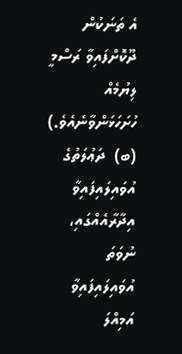އެ ތަނަކުން ދޫކޮށްފައިވާ ރަސްމީ ލިޔުމެއް ހުށަހަޅަންވާނެއެވެ.)
(ބ)  ދަޢުލަތުގެ އުވައިލައިފައިވާ އިދާރާއެއްގައި، ނުވަތަ އުވައިލައިފައިވާ އަމިއްލަ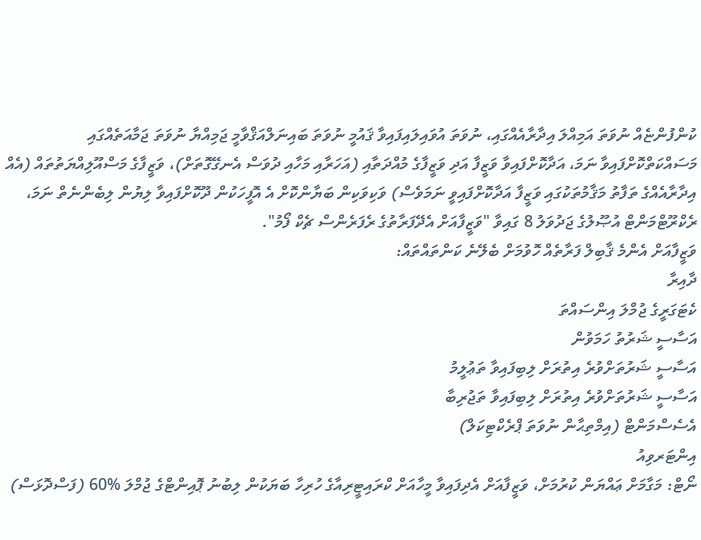ކުންފުންޏެއް ނުވަތަ އަމިއްލަ އިދާރާއެއްގައި، ނުވަތަ އުވައިލައިފައިވާ ޤައުމީ ނުވަތަ ބައިނަލްއަޤްވާމީ ޖަމިއްޔާ ނުވަތަ ޖަމާއަތެއްގައި މަސައްކަތްކޮށްފައިވާ ނަމަ، އަދާކޮށްފައިވާ ވަޒީފާ އަދި ވަޒީފާގެ މުއްދަތާއި (އަހަރާއި މަހާއި ދުވަސް އެނގޭގޮތަށް)، ވަޒީފާގެ މަސްއޫލިއްޔަތުތައް (އެއް އިދާރާއެއްގެ ތަފާތު މަޤާމުތަކުގައި ވަޒީފާ އަދާކޮށްފައިވީ ނަމަވެސް) ވަކިވަކިން ބަޔާންކޮށް އެ އޮފީހަކުން ދޫކޮށްފައިވާ ލިޔުން ލިބެންނެތް ނަމަ، ރެކްރޫޓްމަންޓް އުޞޫލުގެ ޖަދުވަލު 8 ގައިވާ "ވަޒީފާއަށް އެދޭފަރާތުގެ ރެފަރެންސް ޗެކް ފޯމު".
ވަޒީފާއަށް އެންމެ ޤާބިލް ފަރާތެއް ހޮވުމަށް ބެލޭނެ ކަންތައްތައް:
ދާއިރާ
ކެޓަގަރީގެ ޖުމްލަ އިންސައްތަ
އަސާސީ ޝަރުތު ހަމަވުން
އަސާސީ ޝަރުތަށްވުރެ އިތުރަށް ލިބިފައިވާ ތަޢުލީމު
އަސާސީ ޝަރުތަށްވުރެ އިތުރަށް ލިބިފައިވާ ތަޖުރިބާ
އެސެސްމަންޓް (އިމްތިޙާން ނުވަތަ ޕްރެކްޓިކަލް)
އިންޓަރވިއު
ނޯޓް: މަގާމަށް ޢައްޔަން ކުރުމަށް، ވަޒީފާއަށް އެދިފައިވާ މީހާއަށް ކްރައިޓީރިއާގެ ހުރިހާ ބަޔަކުން ލިބުނު ޕޮއިންޓްގެ ޖުމްލަ %60 (ފަސްދޮޅަސް)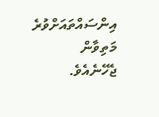އިންސައްތައަށްވުރެ މަތިވާން ޖެހޭނެއެވެ.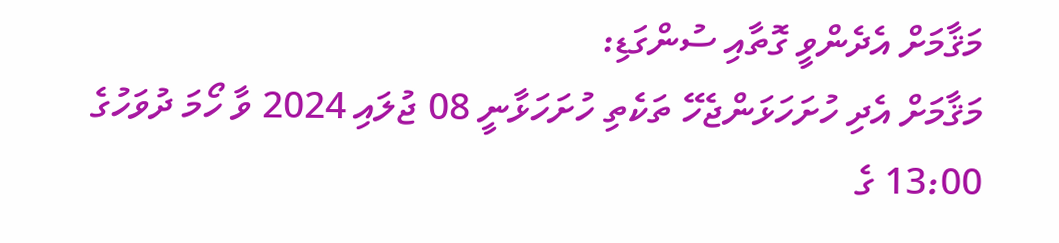މަޤާމަށް އެދެންވީ ގޮތާއި ސުންގަޑި:
މަޤާމަށް އެދި ހުށަހަޅަންޖެހޭ ތަކެތި ހުށަހަޅާނީ 08 ޖުލައި 2024 ވާ ހޯމަ ދުވަހުގެ 13:00 ގެ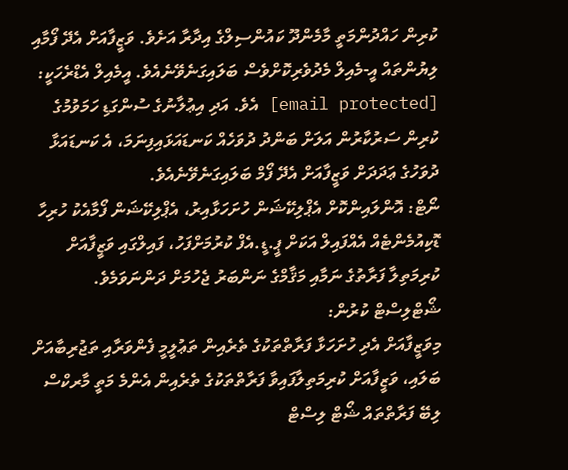ކުރިން ހައްދުންމަތީ މާމެންދޫ ކައުންސިލްގެ އިދާރާ އަށެވެ. ވަޒީފާއަށް އެދޭ ފޯމާއި ލިޔުންތައް އީ-މެއިލް މެދުވެރިކޮށްވެސް ބަލައިގަނެވޭނެއެވެ. އީމެއިލް އެޑްރެހަކީ: [email protected] އެވެ. އަދި އިޢުލާނުގެ ސުންގަޑި ހަމަވުމުގެ ކުރިން ސަރުކާރުން އަލަށް ބަންދު ދުވަހެއް ކަނޑައަޅައިފިނަމަ، އެ ކަނޑައަޅާ ދުވަހުގެ ޢަދަދަށް ވަޒީފާއަށް އެދޭ ފޯމް ބަލައިގަނެވޭނެއެވެ.
ނޯޓް: އޮންލައިންކޮށް އެޕްލިކޭޝަން ހުށަހަޅާއިރު، އެޕްލިކޭޝަން ފޯމާއެކު ހުރިހާ ޑޮކިއުމެންޓެއް އެއްފައިލް އަކަށް ޕީ.ޑީ.އެފް ކުރުމަށްފަހު، ފައިލްގައި ވަޒީފާއަށް ކުރިމަތިލާ ފަރާތުގެ ނަމާއި މަޤާމްގެ ނަންބަރު ޖެހުމަށް ދަންނަވަމެވެ.
ޝޯޓްލިސްޓް ކުރުން:
މިވަޒީފާއަށް އެދި ހުށަހަޅާ ފަރާތްތަކުގެ ތެރެއިން ތަޢުލީމީ ފެންވަރާއި ތަޖުރިބާއަށް ބަލައި، ވަޒީފާއަށް ކުރިމަތިލާފައިވާ ފަރާތްތަކުގެ ތެރެއިން އެންމެ މަތީ މާރކްސް ލިބޭ ފަރާތްތައް ޝޯޓް ލިސްޓް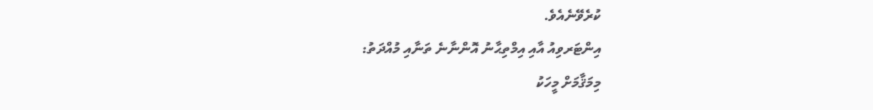ކުރެވޭނެއެވެ.
އިންޓަރވިއު އާއި އިމްތިޙާނު އޮންނާނެ ތަނާއި މުއްދަތު:
މިމަޤާމަށް މީހަކު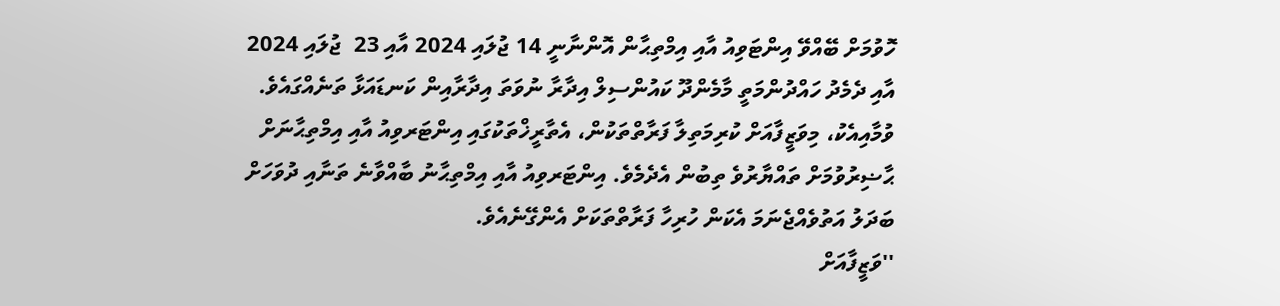ހޮވުމަށް ބޭއްވޭ އިންޓަވިއު އާއި އިމްތިޙާން އޮންނާނީ 14 ޖުލައި 2024 އާއި 23  ޖުލައި 2024 އާއި ދެމެދު ހައްދުންމަތީ މާމެންދޫ ކައުންސިލް އިދާރާ ނުވަތަ އިދާރާއިން ކަނޑައަޅާ ތަނެއްގައެވެ. ވުމާއިއެކު، މިވަޒީފާއަށް ކުރިމަތިލާ ފަރާތްތަކުން، އެތާރީޚްތަކުގައި އިންޓަރވިއު އާއި އިމްތިޙާނަށް ޙާޟިރުވުމަށް ތައްޔާރުވެ ތިބުން އެދެމެވެ. އިންޓަރވިއު އާއި އިމްތިޙާނު ބާއްވާނެ ތަނާއި ދުވަހަށް ބަދަލު އަތުވެއްޖެނަމަ އެކަން ހުރިހާ ފަރާތްތަކަށް އެންގޭނެއެވެ.
''ވަޒީފާއަށް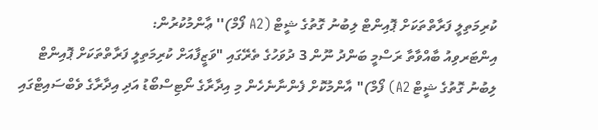ކުރިމަތިލީ ފަރާތްތަކަށް ޕޮއިންޓް ލިބުނު ގޮތުގެ ޝީޓް (A2 ފޯމް)'' ޢާންމުކުރުން:
އިންޓަރވިއު ބާއްވާތާ ރަސްމީ ބަންދު ނޫން 3 ދުވަހުގެ ތެރޭގައި "ވަޒީފާއަށް ކުރިމަތިލީ ފަރާތްތަކަށް ޕޮއިންޓް ލިބުނު ގޮތުގެ ޝީޓް A2) ފޯމް)" އާންމުކޮށް ފެންނާނެހެން މި އިދާރާގެ ނޯޓިސްބޯޑު އަދި އިދާރާގެ ވެބްސައިޓްގައި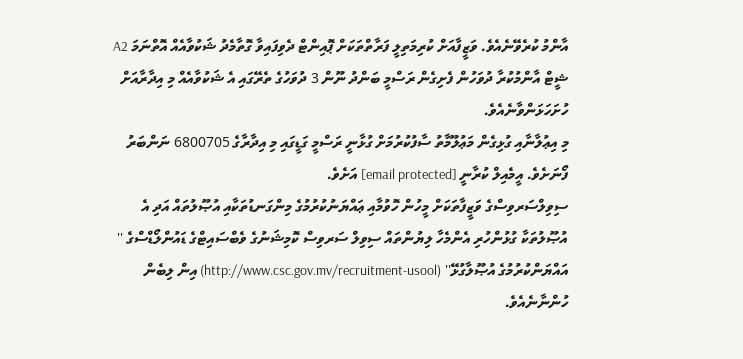އާންމު ކުރެވޭނެއެވެ. ވަޒީފާއަށް ކުރިމަތިލީ ފަރާތްތަކަށް ޕޮއިންޓް ދެވިފައިވާ ގޮތާމެދު ޝަކުވާއެއް އޮތްނަމަ A2 ޝީޓް އާންމުކުރާ ދުވަހުން ފެށިގެން ރަސްމީ ބަންދު ނޫން 3 ދުވަހުގެ ތެރޭގައި އެ ޝަކުވާއެއް މި އިދާރާއަށް ހުށަހަޅަންވާނެއެވެ.
މި އިޢުލާނާއި ގުޅިގެން މަޢުލޫމާތު ސާފުކުރުމަށް ގުޅާނީ ރަސްމީ ގަޑީގައި މި އިދާރާގެ 6800705 ނަންބަރު ފޯނަށެވެ. އީމެއިލް ކުރާނީ [email protected] އަށެވެ.
ސިވިލްސަރވިސްގެ ވަޒީފާތަކަށް މީހުން ހޮވުމާއި ޢައްޔަނުކުރުމުގެ މިންގަނޑުތަކާއި އުޞޫލުތައް އަދި އެ އުޞޫލުތަކާ ގުޅުންހުރި އެންމެހާ ލިޔުންތައް ސިވިލް ސަރވިސް ކޮމިޝަނުގެ ވެބްސައިޓްގެ ޑައުންލޯޑްސްގެ '' އައްޔަންކުރުމުގެ އުޞޫލާގުޅޭ'' (http://www.csc.gov.mv/recruitment-usool) އިން ލިބެން ހުންނާނެއެވެ.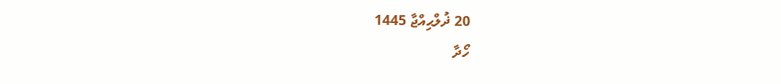20 ޛުލްޙިއްޖާ 1445
ހޯދާ